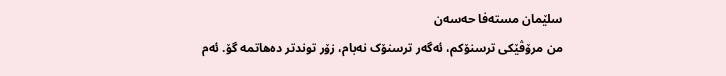سلێمان مستەفا حەسەن
من مرۆڤێکی ترسنۆکم، ئەگەر ترسنۆک نەبام، زۆر توندتر دەهاتمە گۆ. ئەم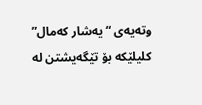وتەیەی “یەشار کەمال” کلیلێکە بۆ تێگەیشتن لە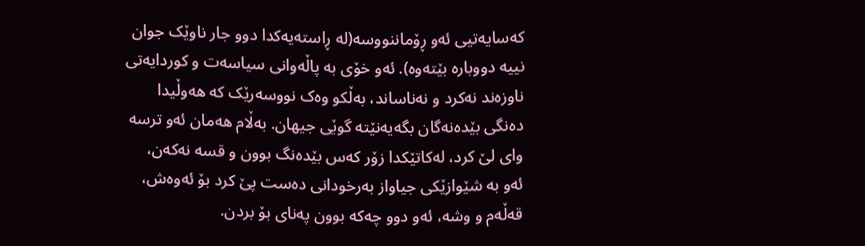کەسایەتیی ئەو ڕۆماننووسە(لە ڕاستەیەکدا دوو جار ناوێک جوان نییە دووبارە بێتەوە). ئەو خۆی بە پاڵەوانی سیاسەت و کوردایەتی ناوزەند نەکرد و نەناساند، بەڵکو وەک نووسەرێک کە هەوڵیدا دەنگی بێدەنەگان بگەیەنێتە گوێی جیهان. بەڵام هەمان ئەو ترسە وای لێ کرد، لەکاتێکدا زۆر کەس بێدەنگ بوون و قسە نەکەن، ئەو بە شێوازێکی جیاواز بەرخودانی دەست پێ کرد بۆ ئەوەش، قەڵەم و وشە، ئەو دوو چەکە بوون پەنای بۆ بردن.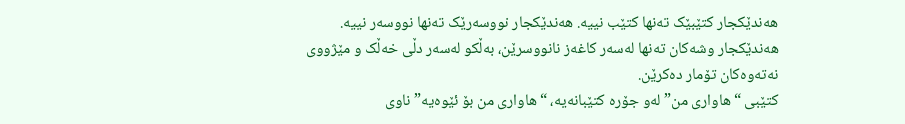هەندێکجار کتێبێک تەنها کتێب نییە. هەندێکجار نووسەرێک تەنها نووسەر نییە. هەندێکجار وشەکان تەنها لەسەر کاغەز نانووسرێن، بەڵکو لەسەر دڵی خەڵک و مێژووی نەتەوەکان تۆمار دەکرێن.
کتێبی “هاواری من” لەو جۆرە کتێبانەیە، “هاواری من بۆ ئێوەیە” ناوی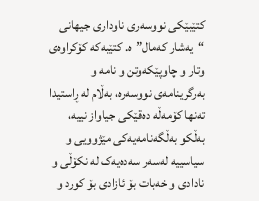کتێبێکی نووسەری ناوداری جیهانی “یەشار کەمال”ە. کتێبەکە کۆکراوەی وتار و چاوپێکەوتن و نامە و بەرگرینامەی نووسەرە، بەڵام لە ڕاستیدا تەنها کۆمەڵە دەقێکی جیاواز نییە، بەڵکو بەڵگەنامەیەکی مێژوویی و سیاسییە لەسەر سەدەیەک لە نکۆڵی و نادادی و خەبات بۆ ئازادی بۆ کورد و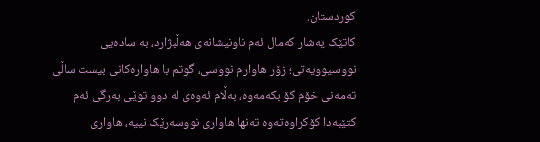کوردستان.
کاتێک یەشار کەمال ئەم ناونیشانەی هەڵبژارد، بە سادەیی نووسیوویەتی؛ زۆر هاوارم نووسی، گوتم با هاوارەکانی بیست ساڵی تەمەنی خۆم کۆ بکەمەوە، بەڵام ئەوەی لە دوو توێی بەرگی ئەم کتێبەدا کۆکراوەتەوە تەنها هاواری نووسەرێک نییە، هاواری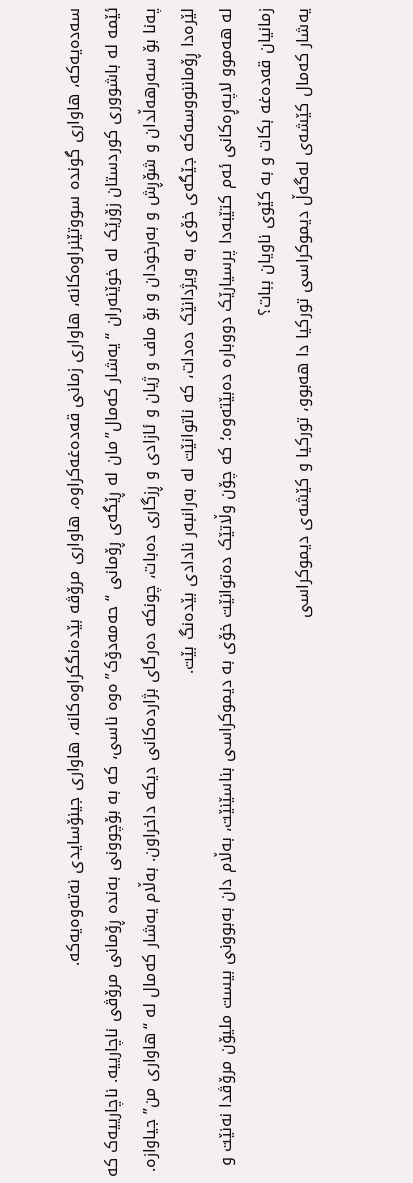سەدەیەکە، هاواری گوندە سووتێنراوەکانە، هاواری زمانی قەدەغەکراوە، هاواری مرۆڤە بێدەنگکراوەکانە، هاواری جینۆسایدی نەتەوەیەکە.
ئێمە لە باشووری کوردستان زۆرێک لە خوێنەران “یەشار کەمال”مان لە ڕێگەی ڕۆمانی “حەمەدۆک”ەوە ناسی، کە بە بۆچوونی بەندە ڕۆمانی مرۆڤی ناچارییە. ناچارییەک کە پەنا بۆ سەرهەڵدان و شۆڕش و بەرخودان و بۆ ماف و ژیان و ئازادی و ڕزگاری دەبات، چونکە دەرگای بژاردەکانی دیکە داخراون. بەڵام یەشار کەمال لە “هاواری من” جیاوازە. لێرەدا ڕۆماننووسەکە جێگەی خۆی بە ویژدانێک دەدات، کە ناتوانێت لە بەرانبەر نادادی بێدەنگ بێت.
لە هەموو لاپەڕەکانی ئەم کتێبەدا پرسیارێک دووبارە دەبێتەوە؛ کە چۆن وڵاتێک دەتوانێت خۆی بە دیموکراسی بناسێنێت، بەڵام دان بەبوونی بیست ملیۆن مرۆڤدا نەنێت و زمانیان قەدەغە بکات و بە کێوی ناویان ببات؟
یەشار کەمال کێشەی لەگەڵ دیموکراسی تورکیا دا هەبوو، تورکیا و کێشەی دیموکراسی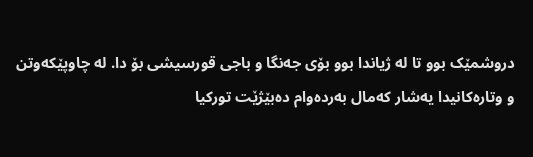دروشمێک بوو تا لە ژیاندا بوو بۆی جەنگا و باجی قورسیشی بۆ دا. لە چاوپێکەوتن و وتارەکانیدا یەشار کەمال بەردەوام دەبێژێت تورکیا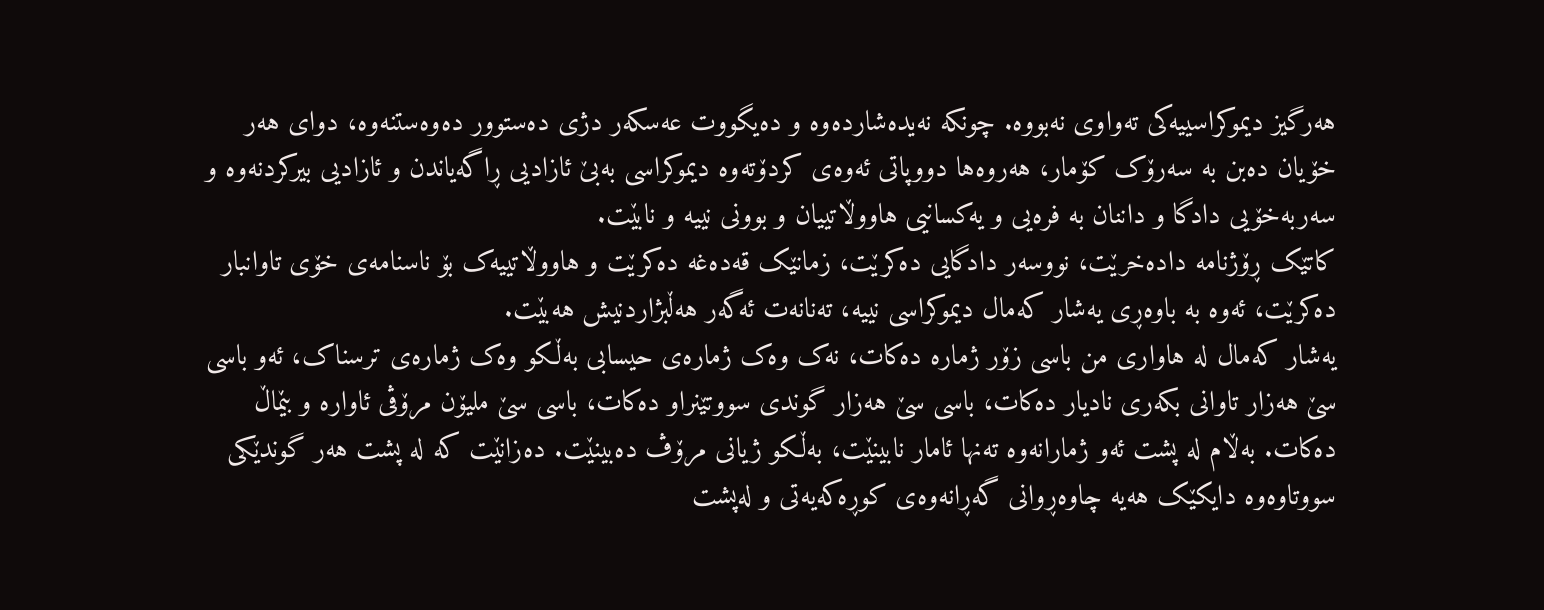هەرگیز دیموکراسییەکی تەواوی نەبووە. چونکە نەیدەشاردەوە و دەیگووت عەسکەر دژی دەستوور دەوەستنەوە، دوای هەر خۆیان دەبن بە سەرۆک کۆمار، هەروەها دووپاتی ئەوەی کردۆتەوە دیموکراسی بەبێ ئازادیی ڕاگەیاندن و ئازادیی بیرکردنەوە و سەربەخۆیی دادگا و داننان بە فرەیی و یەکسانیی هاووڵاتییان و بوونی نییە و نابێت.
کاتێک ڕۆژنامە دادەخرێت، نووسەر دادگایی دەکرێت، زمانێک قەدەغە دەکرێت و هاووڵاتییەک بۆ ناسنامەی خۆی تاوانبار دەکرێت، ئەوە بە باوەڕی یەشار کەمال دیموکراسی نییە، تەنانەت ئەگەر هەڵبژاردنیش هەبێت.
یەشار کەمال لە هاواری من باسی زۆر ژمارە دەکات، نەک وەک ژمارەی حیسابی بەڵکو وەک ژمارەی ترسناک، ئەو باسی سێ هەزار تاوانی بکەری نادیار دەکات، باسی سێ هەزار گوندی سووتێنراو دەکات، باسی سێ ملیۆن مرۆڤی ئاوارە و بێماڵ دەکات. بەڵام لە پشت ئەو ژمارانەوە تەنها ئامار نابینێت، بەڵکو ژیانی مرۆڤ دەبینێت. دەزانێت کە لە پشت هەر گوندێکی سووتاوەوە دایکێک هەیە چاوەڕوانی گەڕانەوەی کوڕەکەیەتی و لەپشت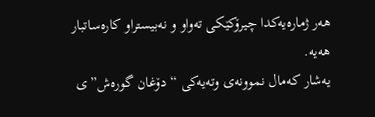هەر ژمارەیەکدا چیرۆکێکی تەواو و نەبیستراو کارەساتبار هەیە.
یەشار کەمال نموونەی وتەیەکی “دۆغان گورەش”ی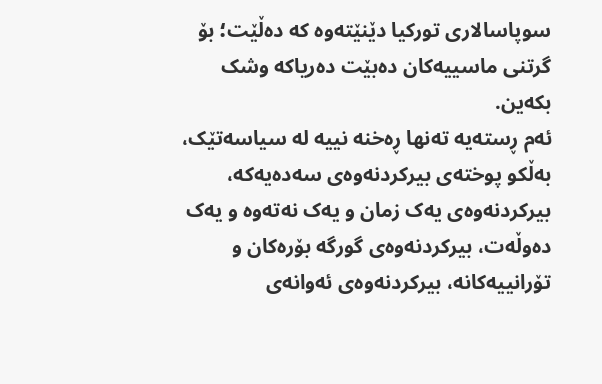سوپاسالاری تورکیا دێنێتەوە کە دەڵێت؛ بۆ گرتنی ماسییەکان دەبێت دەریاکە وشک بکەین.
ئەم ڕستەیە تەنها ڕەخنە نییە لە سیاسەتێک، بەڵکو پوختەی بیرکردنەوەی سەدەیەکە، بیرکردنەوەی یەک زمان و یەک نەتەوە و یەک دەوڵەت، بیرکردنەوەی گورگە بۆرەکان و تۆرانییەکانە، بیرکردنەوەی ئەوانەی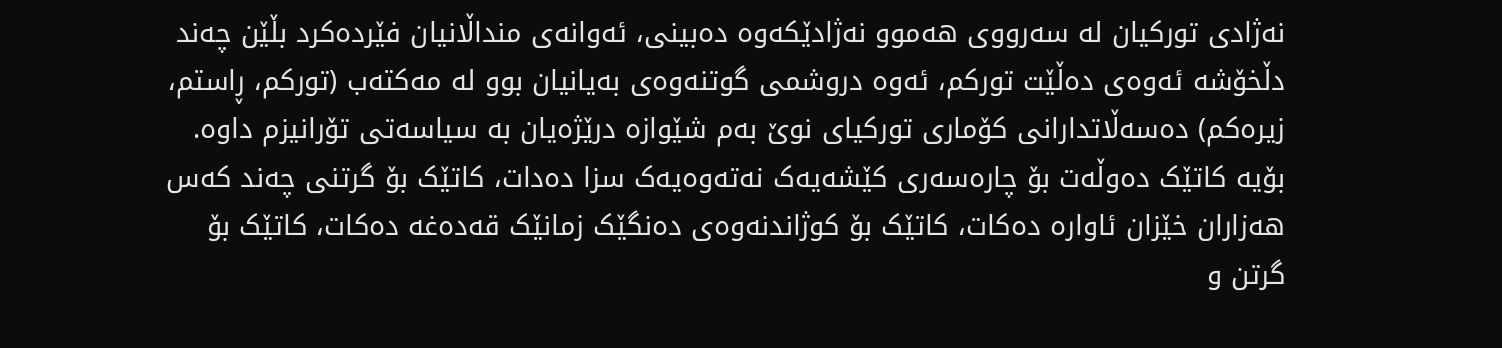نەژادی تورکیان لە سەرووی هەموو نەژادێکەوە دەبینی، ئەوانەی منداڵانیان فێردەکرد بڵێن چەند دڵخۆشە ئەوەی دەڵێت تورکم، ئەوە دروشمی گوتنەوەی بەیانیان بوو لە مەکتەب (تورکم، ڕاستم، زیرەکم) دەسەڵاتدارانی کۆماری تورکیای نوێ بەم شێوازە درێژەیان بە سیاسەتی تۆرانیزم داوە.
بۆیە کاتێک دەوڵەت بۆ چارەسەری کێشەیەک نەتەوەیەک سزا دەدات، کاتێک بۆ گرتنی چەند کەس هەزاران خێزان ئاوارە دەکات، کاتێک بۆ کوژاندنەوەی دەنگێک زمانێک قەدەغە دەکات، کاتێک بۆ گرتن و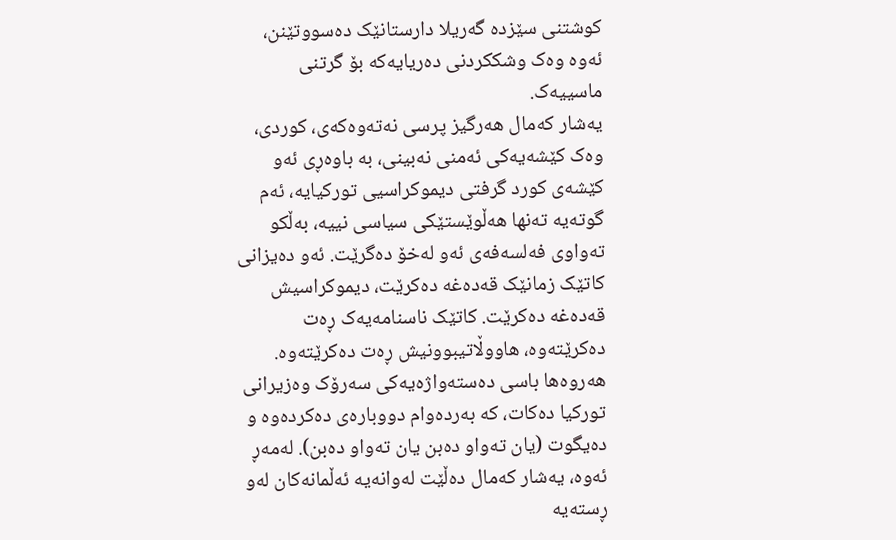کوشتنی سێزدە گەریلا دارستانێک دەسووتێنن، ئەوە وەک وشککردنی دەریایەکە بۆ گرتنی ماسییەک.
یەشار کەمال هەرگیز پرسی نەتەوەکەی، کوردی، وەک کێشەیەکی ئەمنی نەبینی، بە باوەڕی ئەو کێشەی کورد گرفتی دیموکراسیی تورکیایە، ئەم گوتەیە تەنها هەڵوێستێکی سیاسی نییە، بەڵکو تەواوی فەلسەفەی ئەو لەخۆ دەگرێت. ئەو دەیزانی کاتێک زمانێک قەدەغە دەکرێت، دیموکراسیش قەدەغە دەکرێت. کاتێک ناسنامەیەک ڕەت دەکرێتەوە، هاووڵاتیبوونیش ڕەت دەکرێتەوە.
هەروەها باسی دەستەواژەیەکی سەرۆک وەزیرانی تورکیا دەکات، کە بەردەوام دووبارەی دەکردەوە و دەیگوت (یان تەواو دەبن یان تەواو دەبن). لەمەڕ ئەوە، یەشار کەمال دەڵێت لەوانەیە ئەڵمانەکان لەو ڕستەیە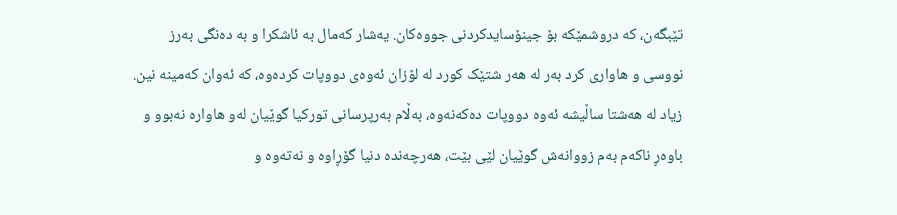تێبگەن، کە دروشمێکە بۆ جینۆسایدکردنی جووەکان. یەشار کەمال بە ئاشکرا و بە دەنگی بەرز نووسی و هاواری کرد بەر لە هەر شتێک کورد لە لۆزان ئەوەی دووپات کردەوە، کە ئەوان کەمینە نین. زیاد لە هەشتا ساڵیشە ئەوە دووپات دەکەنەوە، بەڵام بەرپرسانی تورکیا گوێیان لەو هاوارە نەبوو و باوەڕ ناکەم بەم زووانەش گوێیان لێی بێت، هەرچەندە دنیا گۆڕاوە و نەتەوە و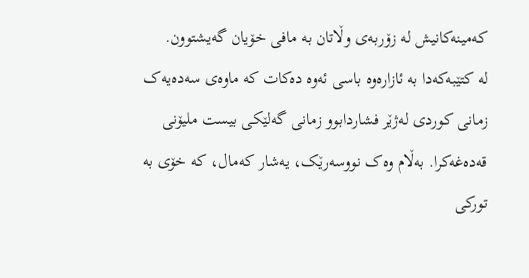کەمینەکانیش لە زۆربەی وڵاتان بە مافی خۆیان گەیشتوون.
لە کتێبەکەدا بە ئازارەوە باسی ئەوە دەکات کە ماوەی سەدەیەک زمانی کوردی لەژێر فشاردابوو زمانی گەلێکی بیست ملیۆنی قەدەغەکرا. بەڵام وەک نووسەرێک، یەشار کەمال، کە خۆی بە تورکی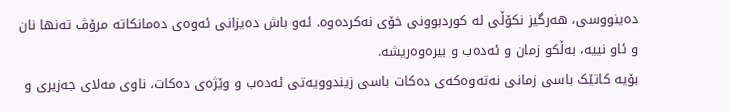دەینووسی، هەرگیز نکۆڵی لە کوردبوونی خۆی نەکردەوە. ئەو باش دەیزانی ئەوەی دەمانکاتە مرۆڤ تەنها نان و ئاو نییە، بەڵکو زمان و ئەدەب و بیرەوەریشە.
بۆیە کاتێک باسی زمانی نەتەوەکەی دەکات باسی زیندوویەتی ئەدەب و وێژەی دەکات، ناوی مەلای جەزیری و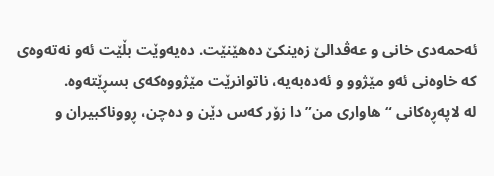ئەحمەدی خانی و عەڤدالێ زەینکێ دەهێنێت. دەیەوێت بڵێت ئەو نەتەوەی کە خاوەنی ئەو مێژوو و ئەدەبەیە، ناتوانرێت مێژووەکەی بسڕێتەوە.
لە لاپەڕەکانی “هاواری من”دا زۆر کەس دێن و دەچن، ڕووناکبیران و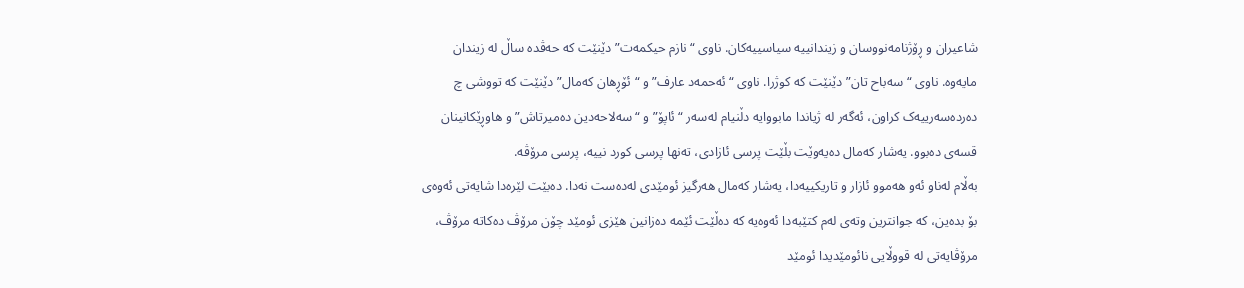شاعیران و ڕۆژنامەنووسان و زیندانییە سیاسییەکان. ناوی “نازم حیکمەت” دێنێت کە حەڤدە ساڵ لە زیندان مایەوە. ناوی “سەباح تان” دێنێت کە کوژرا. ناوی “ئەحمەد عارف” و “ئۆڕهان کەمال” دێنێت کە تووشی چ دەردەسەرییەک کراون، ئەگەر لە ژیاندا مابووایە دڵنیام لەسەر “ئاپۆ” و “سەلاحەدین دەمیرتاش” و هاوڕێکانینان قسەی دەبوو. یەشار کەمال دەیەوێت بڵێت پرسی ئازادی، تەنها پرسی کورد نییە، پرسی مرۆڤە.
بەڵام لەناو ئەو هەموو ئازار و تاریکییەدا، یەشار کەمال هەرگیز ئومێدی لەدەست نەدا. دەبێت لێرەدا شایەتی ئەوەی بۆ بدەین، کە جوانترین وتەی لەم کتێبەدا ئەوەیە کە دەڵێت ئێمە دەزانین هێزی ئومێد چۆن مرۆڤ دەکاتە مرۆڤ، مرۆڤایەتی لە قووڵایی نائومێدیدا ئومێد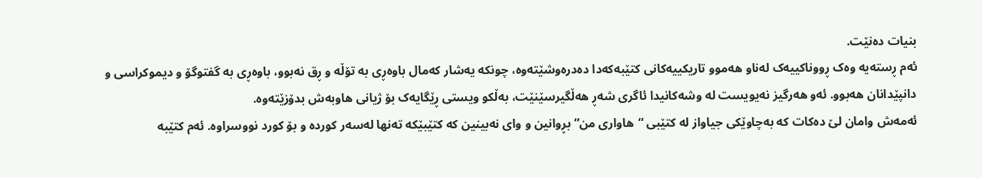بنیات دەنێت.
ئەم ڕستەیە وەک ڕووناکییەک لەناو هەموو تاریکییەکانی کتێبەکەدا دەدرەوشێتەوە، چونکە یەشار کەمال باوەڕی بە تۆڵە و ڕق نەبوو، باوەڕی بە گفتوگۆ و دیموکراسی و دانپێدانان هەبوو. ئەو هەرگیز نەیویست لە وشەکانیدا ئاگری شەڕ هەڵگیرسێنێت، بەڵکو ویستی ڕێگایەک بۆ ژیانی هاوبەش بدۆزێتەوە.
ئەمەش وامان لێ دەکات کە بەچاوێکی جیاواز لە کتێبی “هاواری من” بڕوانین و وای نەبینین کە کتێبێکە تەنها لەسەر کوردە و بۆ کورد نووسراوە. ئەم کتێبە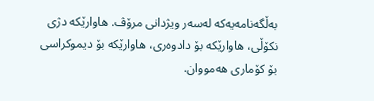بەڵگەنامەیەکە لەسەر ویژدانی مرۆڤ. هاوارێکە دژی نکۆڵی، هاوارێکە بۆ دادوەری، هاوارێکە بۆ دیموکراسی بۆ کۆماری هەمووان.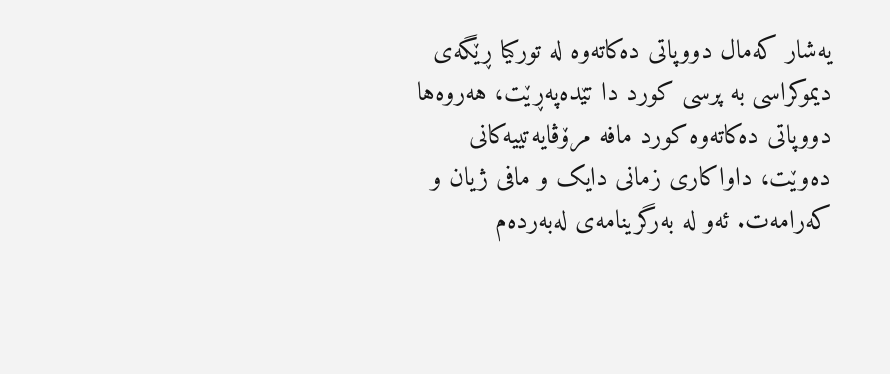یەشار کەمال دووپاتی دەکاتەوە لە تورکیا ڕێگەی دیموکراسی بە پرسی کورد دا تێدەپەڕێت، هەروەها دووپاتی دەکاتەوە کورد مافە مرۆڤایەتییەکانی دەوێت، داواکاری زمانی دایک و مافی ژیان و کەرامەت. ئەو لە بەرگرینامەی لەبەردەم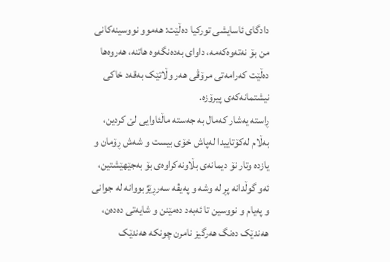دادگای ئاسایشی تورکیا دەڵێت: هەموو نووسینەکانی من بۆ نەتەوەکەمە، داوای بەدەنگەوە هاتنە، هەروەها دەڵێت کەرامەتی مرۆڤی هەر وڵاتێک بەقەد خاکی نیشتمانەکەی پیرۆزە.
ڕاستە یەشار کەمال بە جەستە ماڵئاوایی لێ کردین، بەڵام لەکۆتاییدا لەپاش خۆی بیست و شەش ڕۆمان و یازدە وتار نۆ دیمانەی بڵاونەکراوەی بۆ بەجێهێشتین، ئەو گوڵدانە پڕ لە وشە و پەیڤە سەرڕێژبووانە لە جوانی و پەیام و نووسین تا ئەبەد دەمێنن و شایەتی دەدەن، هەندێک دەنگ هەرگیز نامرن چونکە هەندێک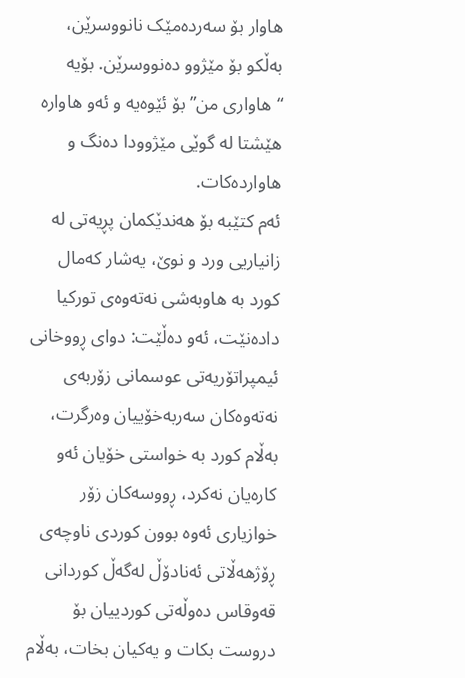هاوار بۆ سەردەمێک نانووسرێن، بەڵکو بۆ مێژوو دەنووسرێن. بۆیە “هاواری من” بۆ ئێوەیە و ئەو هاوارە هێشتا لە گوێی مێژوودا دەنگ و هاواردەکات.
ئەم کتێبە بۆ هەندێکمان پڕیەتی لە زانیاریی ورد و نوێ، یەشار کەمال کورد بە هاوبەشی نەتەوەی تورکیا دادەنێت، ئەو دەڵێت: دوای ڕووخانی ئیمپراتۆریەتی عوسمانی زۆربەی نەتەوەکان سەربەخۆییان وەرگرت، بەڵام کورد بە خواستی خۆیان ئەو کارەیان نەکرد، ڕووسەکان زۆر خوازیاری ئەوە بوون کوردی ناوچەی ڕۆژهەڵاتی ئەنادۆڵ لەگەڵ کوردانی قەوقاس دەوڵەتی کوردییان بۆ دروست بکات و یەکیان بخات، بەڵام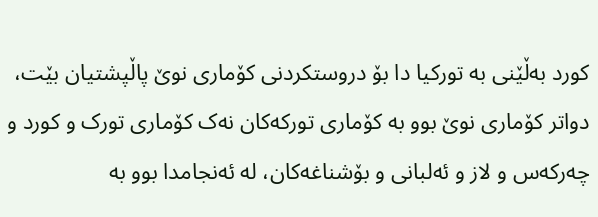کورد بەڵێنی بە تورکیا دا بۆ دروستکردنی کۆماری نوێ پاڵپشتیان بێت، دواتر کۆماری نوێ بوو بە کۆماری تورکەکان نەک کۆماری تورک و کورد و چەرکەس و لاز و ئەلبانی و بۆشناغەکان، لە ئەنجامدا بوو بە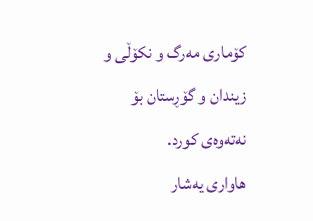کۆماری مەرگ و نکۆڵی و زیندان و گۆڕستان بۆ نەتەوەی کورد.
هاواری یەشار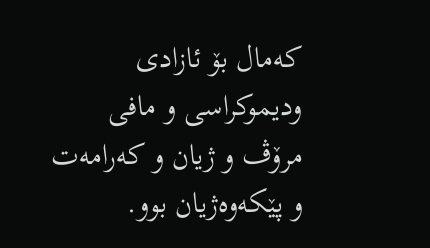کەمال بۆ ئازادی ودیموکراسی و مافی مرۆڤ و ژیان و کەرامەت و پێکەوەژیان بوو.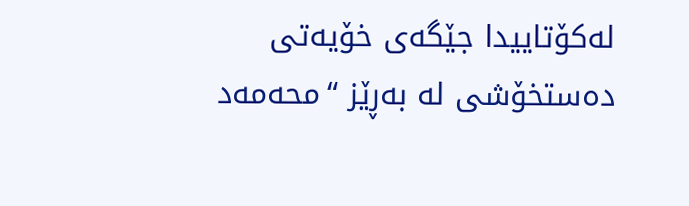لەکۆتاییدا جێگەی خۆیەتی دەستخۆشی لە بەڕێز “محەمەد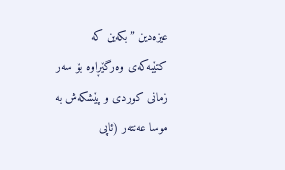عیزەدین ” بکەین کە کتێبەکەی وەرگێڕاوە بۆ سەر زمانی کوردی و پێشکەش بە موسا عەنتەر (ئاپی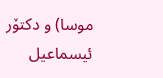موسا) و دکتۆر ئیسماعیل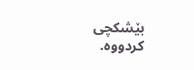بێشکچی کردووە.